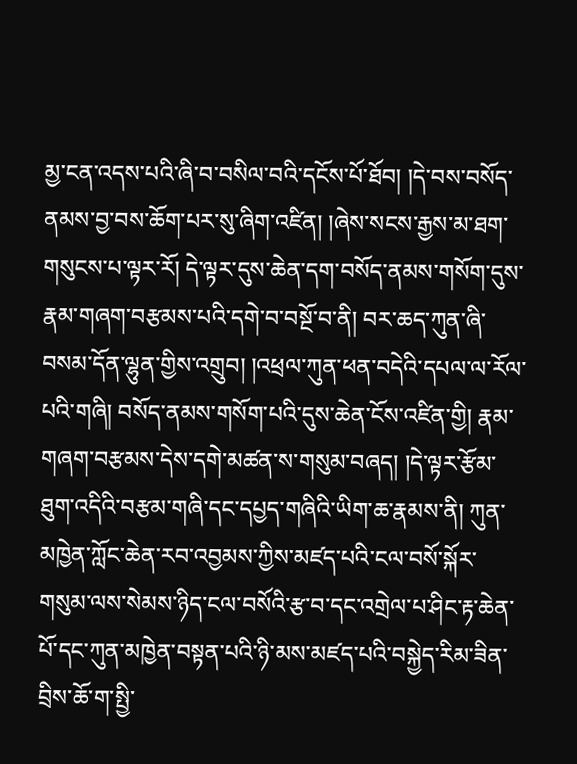མྱ་ངན་འདས་པའི་ཞི་བ་བསིལ་བའི་དངོས་པོ་ཐོབ། །དེ་བས་བསོད་ནམས་བྱ་བས་ཆོག་པར་སུ་ཞིག་འཛིན། །ཞེས་སངས་རྒྱས་མ་ཐག་གསུངས་པ་ལྟར་རོ། དེ་ལྟར་དུས་ཆེན་དག་བསོད་ནམས་གསོག་དུས་རྣམ་གཞག་བརྩམས་པའི་དགེ་བ་བསྔོ་བ་ནི། བར་ཆད་ཀུན་ཞི་བསམ་དོན་ལྷུན་གྱིས་འགྲུབ། །འཕྲལ་ཀུན་ཕན་བདེའི་དཔལ་ལ་རོལ་པའི་གཞི། བསོད་ནམས་གསོག་པའི་དུས་ཆེན་ངོས་འཛིན་གྱི། རྣམ་གཞག་བརྩམས་དེས་དགེ་མཚན་ས་གསུམ་བཞད། །དེ་ལྟར་རྩོམ་ཐུག་འདིའི་བརྩམ་གཞི་དང་དཔྱད་གཞིའི་ཡིག་ཆ་རྣམས་ནི། ཀུན་མཁྱེན་ཀློང་ཆེན་རབ་འབྱམས་ཀྱིས་མཛད་པའི་ངལ་བསོ་སྐོར་གསུམ་ལས་སེམས་ཉིད་ངལ་བསོའི་རྩ་བ་དང་འགྲེལ་པ་ཤིང་རྟ་ཆེན་པོ་དང་ཀུན་མཁྱེན་བསྟན་པའི་ཉི་མས་མཛད་པའི་བསྐྱེད་རིམ་ཟིན་བྲིས་ཆོ་ག་སྤྱི་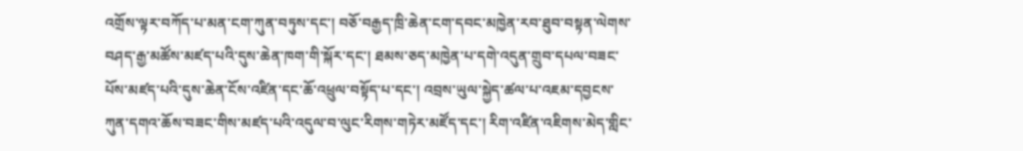འགྲོས་ལྟར་བཀོད་པ་མན་ངག་ཀུན་བཏུས་དང་། བཅོ་བརྒྱད་ཁྲི་ཆེན་ངག་དབང་མཁྱེན་རབ་ཐུབ་བསྟན་ལེགས་བཤད་རྒྱ་མཚོས་མཛད་པའི་དུས་ཆེན་ཁག་གི་སྐོར་དང་། ཐམས་ཅད་མཁྱེན་པ་དགེ་འདུན་གྲུབ་དཔལ་བཟང་པོས་མཛད་པའི་དུས་ཆེན་ངོས་འཛིན་དང་ཆོ་འཕྲུལ་བསྟོད་པ་དང་། འབྲས་ཡུལ་སྐྱེད་ཚལ་པ་འཇམ་དབྱངས་ཀུན་དགའ་ཆོས་བཟང་གིས་མཛད་པའི་འདུལ་བ་ལུང་རིགས་གཏེར་མཛོད་དང་། རིག་འཛིན་འཇིགས་མེད་གླིང་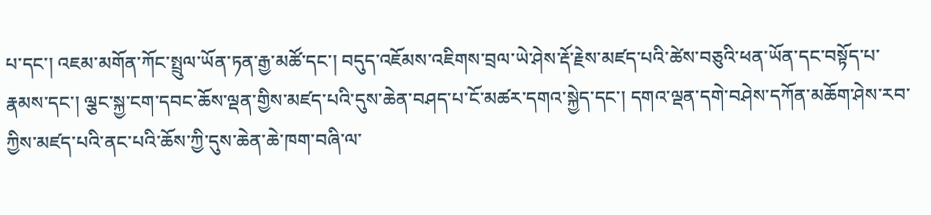པ་དང་། འཇམ་མགོན་ཀོང་སྤྲུལ་ཡོན་ཏན་རྒྱ་མཚོ་དང་། བདུད་འཇོམས་འཇིགས་བྲལ་ཡེ་ཤེས་རྡོ་རྗེས་མཛད་པའི་ཚེས་བཅུའི་ཕན་ཡོན་དང་བསྟོད་པ་རྣམས་དང་། ལྕང་སྐྱ་ངག་དབང་ཆོས་ལྡན་གྱིས་མཛད་པའི་དུས་ཆེན་བཤད་པ་ངོ་མཚར་དགའ་སྐྱེད་དང་། དགའ་ལྡན་དགེ་བཤེས་དཀོན་མཆོག་ཤེས་རབ་ཀྱིས་མཛད་པའི་ནང་པའི་ཆོས་ཀྱི་དུས་ཆེན་ཆེ་ཁག་བཞི་ལ་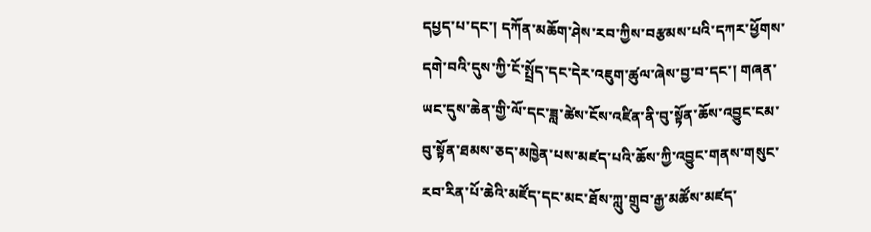དཔྱད་པ་དང་། དཀོན་མཆོག་ཤེས་རབ་ཀྱིས་བརྩམས་པའི་དཀར་ཕྱོགས་དགེ་བའི་དུས་ཀྱི་ངོ་སྤྲོད་དང་དེར་འཇུག་ཚུལ་ཞེས་བྱ་བ་དང་། གཞན་ཡང་དུས་ཆེན་གྱི་ལོ་དང་ཟླ་ཚེས་ངོས་འཛིན་ནི་བུ་སྟོན་ཆོས་འབྱུང་ངམ་བུ་སྟོན་ཐམས་ཅད་མཁྱེན་པས་མཛད་པའི་ཆོས་ཀྱི་འབྱུང་གནས་གསུང་རབ་རིན་པོ་ཆེའི་མཛོད་དང་མང་ཐོས་ཀླུ་གྲུབ་རྒྱ་མཚོས་མཛད་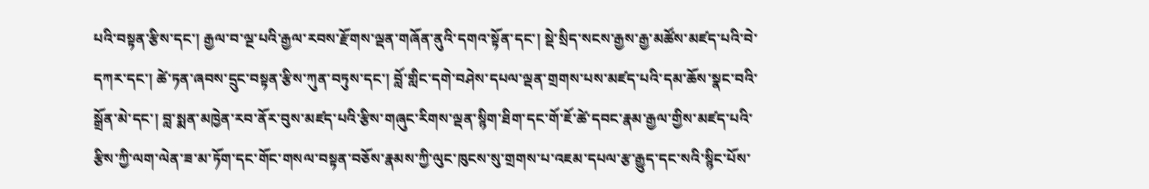པའི་བསྟན་རྩིས་དང་། རྒྱལ་བ་ལྔ་པའི་རྒྱལ་རབས་རྫོགས་ལྡན་གཞོན་ནུའི་དགའ་སྟོན་དང་། སྡེ་སྲིད་སངས་རྒྱས་རྒྱ་མཚོས་མཛད་པའི་བེ་དཀར་དང་། ཚེ་ཏན་ཞབས་དྲུང་བསྟན་རྩིས་ཀུན་བཏུས་དང་། བློ་གླིང་དགེ་བཤེས་དཔལ་ལྡན་གྲགས་པས་མཛད་པའི་དམ་ཆོས་སྣང་བའི་སྒྲོན་མེ་དང་། བླ་སྨན་མཁྱེན་རབ་ནོར་བུས་མཛད་པའི་རྩིས་གཞུང་རིགས་ལྡན་སྙིག་ཐིག་དང་གོ་ཇོ་ཚེ་དབང་རྣམ་རྒྱལ་གྱིས་མཛད་པའི་རྩིས་ཀྱི་ལག་ལེན་ཟ་མ་ཏོག་དང་གོང་གསལ་བསྟན་བཅོས་རྣམས་ཀྱི་ལུང་ཁུངས་སུ་གྲགས་པ་འཇམ་དཔལ་རྩ་རྒྱུད་དང་སའི་སྙིང་པོས་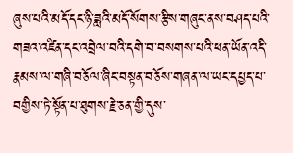ཞུས་པའི་མདོ་དང་ཉི་ཟླའི་མདོ་སོགས་རྩིས་གཞུང་ནས་བཤད་པའི་གཟའ་འཛིན་དང་འབྲེལ་བའི་དགེ་བ་བསགས་པའི་ཕན་ཡོན་འདི་རྣམས་ལ་གཞི་བཅོལ་ཞིང་བསྟན་བཅོས་གཞན་ལ་ཡང་དཔྱད་པ་བགྱིས་ཏེ་སྟོན་པ་ཐུགས་རྗེ་ཅན་གྱི་དུས་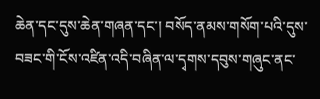ཆེན་དང་དུས་ཆེན་གཞན་དང་། བསོད་ནམས་གསོག་པའི་དུས་བཟང་གི་ངོས་འཛིན་འདི་བཞིན་ལ་དྭགས་དབུས་གཞུང་ནང་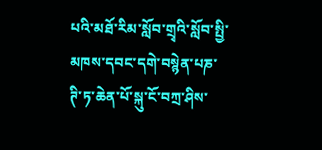པའི་མཐོ་རིམ་སློབ་གྲྭའི་སློབ་སྤྱི་མཁས་དབང་དགེ་བསྙེན་པཎ་ཊི་ཏ་ཆེན་པོ་སྐུ་ངོ་བཀྲ་ཤིས་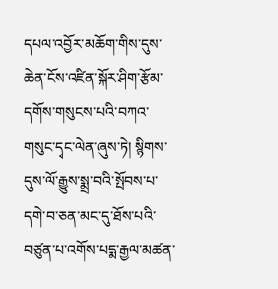དཔལ་འབྱོར་མཆོག་གིས་དུས་ཆེན་ངོས་འཛིན་སྐོར་ཤིག་རྩོམ་དགོས་གསུངས་པའི་བཀའ་གསུང་དྭང་ལེན་ཞུས་ཏེ། སྙིགས་དུས་ལོ་རྒྱུས་སྨྲ་བའི་སྤོབས་པ་དགེ་བ་ཅན་མང་དུ་ཐོས་པའི་བཙུན་པ་འགོས་པདྨ་རྒྱལ་མཚན་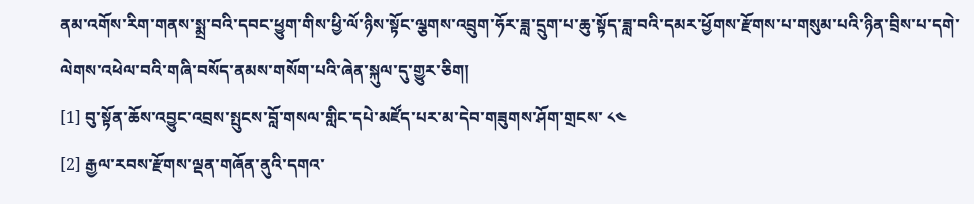ནམ་འགོས་རིག་གནས་སྨྲ་བའི་དབང་ཕྱུག་གིས་ཕྱི་ལོ་ཉིས་སྟོང་ལྕགས་འབྲུག་ཧོར་ཟླ་དྲུག་པ་ཆུ་སྟོད་ཟླ་བའི་དམར་ཕྱོགས་རྫོགས་པ་གསུམ་པའི་ཉིན་བྲིས་པ་དགེ་ལེགས་འཕེལ་བའི་གཞི་བསོད་ནམས་གསོག་པའི་ཞེན་སྐུལ་དུ་གྱུར་ཅིག།
[1] བུ་སྟོན་ཆོས་འབྱུང་འབྲས་སྤུངས་བློ་གསལ་གླིང་དཔེ་མཛོད་པར་མ་དེབ་གཟུགས་ཤོག་གྲངས་ ༨༤
[2] རྒྱལ་རབས་རྫོགས་ལྡན་གཞོན་ནུའི་དགའ་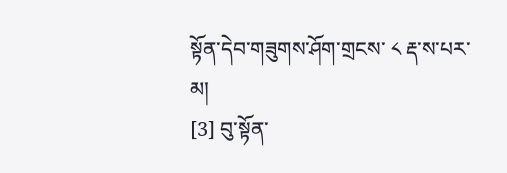སྟོན་དེབ་གཟུགས་ཤོག་གྲངས་ ༨ རྡ་ས་པར་མ།
[3] བུ་སྟོན་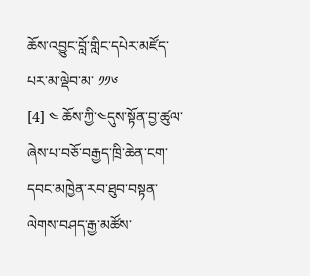ཆོས་འབྱུང་བློ་གླིང་དཔེར་མཛོད་པར་མ་ལྡེབ་མ་ ༡༡༦
[4] ༤ ཆོས་ཀྱི་༤དུས་སྟོན་བྱ་ཚུལ་ཞེས་པ་བཅོ་བརྒྱད་ཁྲི་ཆེན་ངག་དབང་མཁྱེན་རབ་ཐུབ་བསྟན་ལེགས་བཤད་རྒྱ་མཚོས་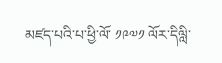མཛད་པའི་པ་ཕྱི་ལོ་ ༡༩༧༡ ལོར་དིལླི་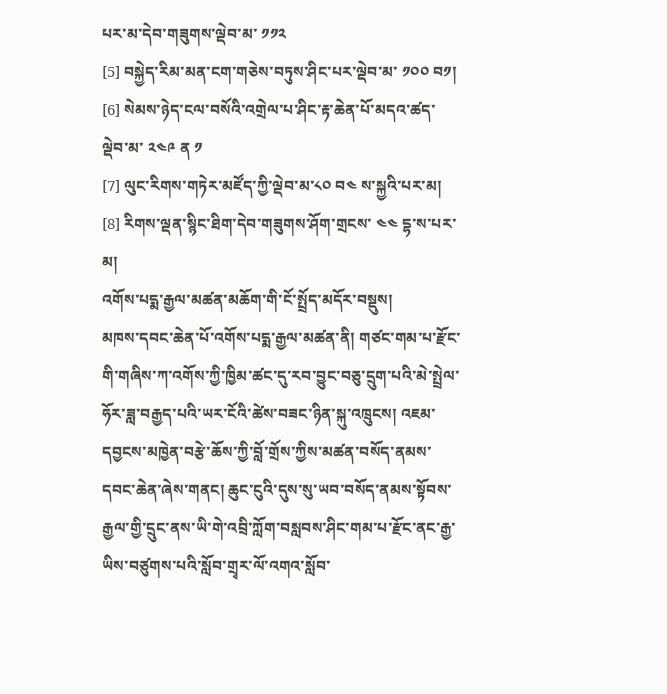པར་མ་དེབ་གཟུགས་ལྡེབ་མ་ ༡༡༢
[5] བསྐྱེད་རིམ་མན་ངག་གཅེས་བཏུས་ཤིང་པར་ལྡེབ་མ་ ༡༠༠ བ༡།
[6] སེམས་ཉེད་ངལ་བསོའི་འགྲེལ་པ་ཤིང་རྟ་ཆེན་པོ་མདའ་ཚད་ལྡེབ་མ་ ༢༤༩ ན ༡
[7] ལུང་རིགས་གཏེར་མཛོད་ཀྱི་ལྡེབ་མ་༨༠ བ༤ ས་སྐྱའི་པར་མ།
[8] རིགས་ལྡན་སྙིང་ཐིག་དེབ་གཟུགས་ཤོག་གྲངས་ ༤༤ དྷ་ས་པར་མ།
འགོས་པདྨ་རྒྱལ་མཚན་མཆོག་གི་ངོ་སྤྲོད་མདོར་བསྡུས།
མཁས་དབང་ཆེན་པོ་འགོས་པདྨ་རྒྱལ་མཚན་ནི། གཙང་གམ་པ་རྫོང་གི་གཞིས་ཀ་འགོས་ཀྱི་ཁྱིམ་ཚང་དུ་རབ་བྱུང་བཅུ་དྲུག་པའི་མེ་སྤྲེལ་ཧོར་ཟླ་བརྒྱད་པའི་ཡར་ངོའི་ཚེས་བཟང་ཉིན་སྐུ་འཁྲུངས། འཇམ་དབྱངས་མཁྱེན་བརྩེ་ཆོས་ཀྱི་བློ་གྲོས་ཀྱིས་མཚན་བསོད་ནམས་དབང་ཆེན་ཞེས་གནང། ཆུང་ངུའི་དུས་སུ་ཡབ་བསོད་ནམས་སྟོབས་རྒྱལ་གྱི་དྲུང་ནས་ཡི་གེ་འབྲི་ཀློག་བསླབས་ཤིང་གམ་པ་རྫོང་ནང་རྒྱ་ཡིས་བཙུགས་པའི་སློབ་གྲྭར་ལོ་འགའ་སློབ་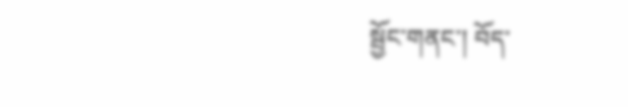སྦྱོང་གནང་། བོད་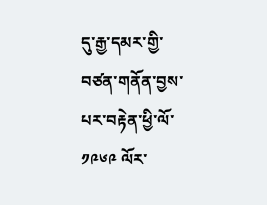དུ་རྒྱ་དམར་གྱི་བཙན་གནོན་བྱས་པར་བརྟེན་ཕྱི་ལོ་ ༡༩༦༩ ལོར་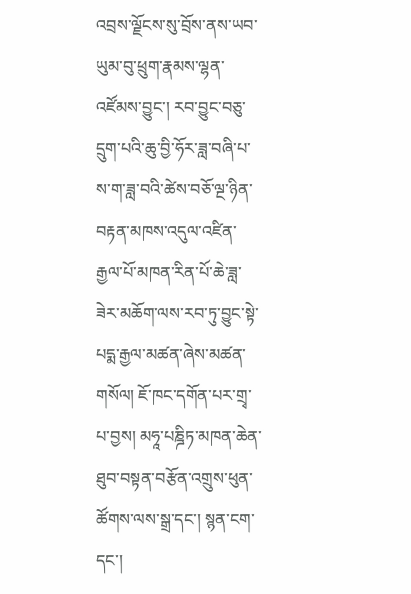འབྲས་ལྗོངས་སུ་བྲོས་ནས་ཡབ་ཡུམ་བུ་ཕྲུག་རྣམས་ལྷན་འཛོམས་བྱུང་། རབ་བྱུང་བཅུ་དྲུག་པའི་ཆུ་བྱི་ཧོར་ཟླ་བཞི་པ་ས་ག་ཟླ་བའི་ཚེས་བཅོ་ལྔ་ཉིན་བརྟན་མཁས་འདུལ་འཛིན་རྒྱལ་པོ་མཁན་རིན་པོ་ཆེ་ཟླ་ཟེར་མཆོག་ལས་རབ་ཏུ་བྱུང་སྟེ་པདྨ་རྒྱལ་མཚན་ཞེས་མཚན་གསོལ། ཇོ་ཁང་དགོན་པར་གྲྭ་པ་བྱས། མཧཱ་པཎྜིཏ་མཁན་ཆེན་ཐུབ་བསྟན་བརྩོན་འགྲུས་ཕུན་ཚོགས་ལས་སྒྲ་དང་། སྙན་ངག་དང་།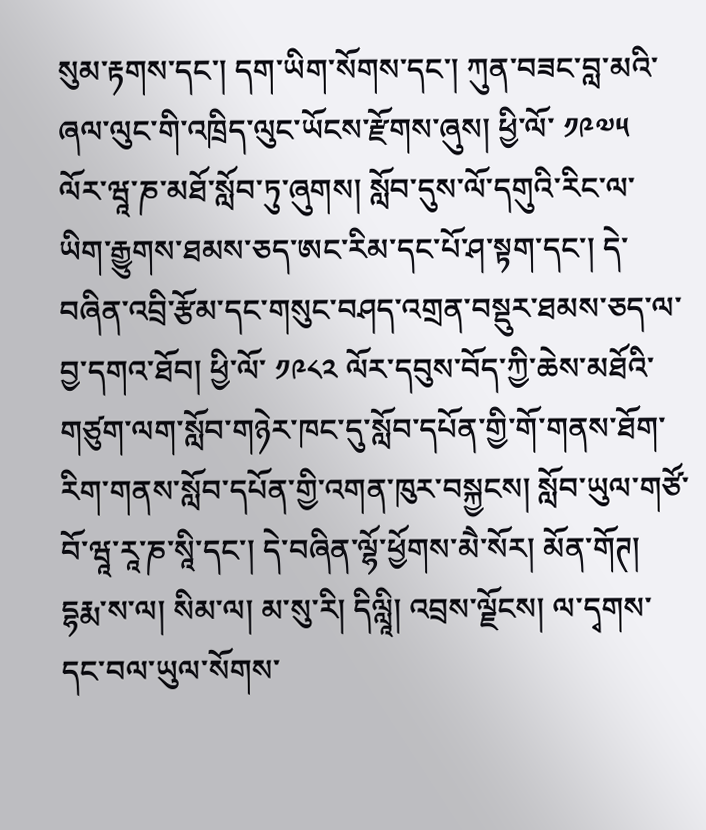སུམ་རྟགས་དང་། དག་ཡིག་སོགས་དང་། ཀུན་བཟང་བླ་མའི་ཞལ་ལུང་གི་འཁྲིད་ལུང་ཡོངས་རྫོགས་ཞུས། ཕྱི་ལོ་ ༡༩༧༥ ལོར་ཝཱ་ཎ་མཐོ་སློབ་ཏུ་ཞུགས། སློབ་དུས་ལོ་དགུའི་རིང་ལ་ཡིག་རྒྱུགས་ཐམས་ཅད་ཨང་རིམ་དང་པོ་ཤ་སྟག་དང་། དེ་བཞིན་འབྲི་རྩོམ་དང་གསུང་བཤད་འགྲན་བསྡུར་ཐམས་ཅད་ལ་བྱ་དགའ་ཐོབ། ཕྱི་ལོ་ ༡༩༨༢ ལོར་དབུས་བོད་ཀྱི་ཆེས་མཐོའི་གཙུག་ལག་སློབ་གཉེར་ཁང་དུ་སློབ་དཔོན་གྱི་གོ་གནས་ཐོག་རིག་གནས་སློབ་དཔོན་གྱི་འགན་ཁུར་བསྐྱངས། སློབ་ཡུལ་གཙོ་བོ་ཝཱ་རཱ་ཎ་སཱི་དང་། དེ་བཞིན་ལྷོ་ཕྱོགས་མཻ་སོར། མོན་གོཊ། དྷརྨ་ས་ལ། སིམ་ལ། མ་སུ་རི། དིལླཱི། འབྲས་ལྗོངས། ལ་དྭགས་དང་བལ་ཡུལ་སོགས་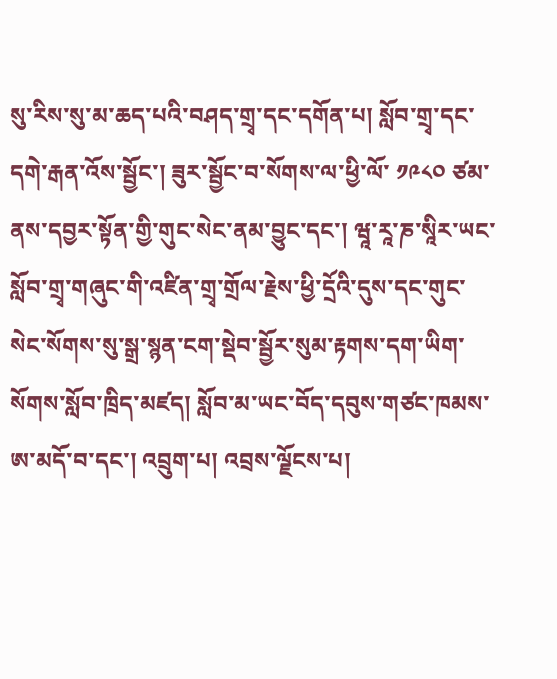སུ་རིས་སུ་མ་ཆད་པའི་བཤད་གྲྭ་དང་དགོན་པ། སློབ་གྲྭ་དང་དགེ་རྒན་འོས་སྦྱོང་། ཟུར་སྦྱོང་བ་སོགས་ལ་ཕྱི་ལོ་ ༡༩༨༠ ཙམ་ནས་དབྱར་སྟོན་གྱི་གུང་སེང་ནམ་བྱུང་དང་། ཝཱ་རཱ་ཎ་སཱིར་ཡང་སློབ་གྲྭ་གཞུང་གི་འཛིན་གྲྭ་གྲོལ་རྗེས་ཕྱི་དྲོའི་དུས་དང་གུང་སེང་སོགས་སུ་སྒྲ་སྙན་ངག་སྡེབ་སྦྱོར་སུམ་རྟགས་དག་ཡིག་སོགས་སློབ་ཁྲིད་མཛད། སློབ་མ་ཡང་བོད་དབུས་གཙང་ཁམས་ཨ་མདོ་བ་དང་། འབྲུག་པ། འབྲས་ལྗོངས་པ།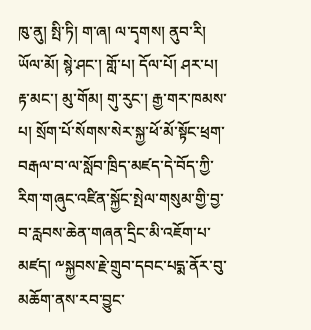ཁུ་ནུ། སྤི་ཏི། ག་ཞ། ལ་དྭགས། ནུབ་རི། ཡོལ་མོ། སྙེ་ཤང་། གློ་པ། དོལ་པོ། ཤར་པ། རྟ་མང་། མུ་གོམ། གུ་རུང་། རྒྱ་གར་ཁམས་པ། སྲོག་པོ་སོགས་སེར་སྐྱ་ཕོ་མོ་སྟོང་ཕྲག་བརྒལ་བ་ལ་སློབ་ཁྲིད་མཛད་དེ་བོད་ཀྱི་རིག་གཞུང་འཛིན་སྐྱོང་སྤེལ་གསུམ་གྱི་བྱ་བ་རླབས་ཆེན་གཞན་དྲིང་མི་འཇོག་པ་མཛད། ༸སྐྱབས་རྗེ་གྲུབ་དབང་པདྨ་ནོར་བུ་མཆོག་ནས་རབ་བྱུང་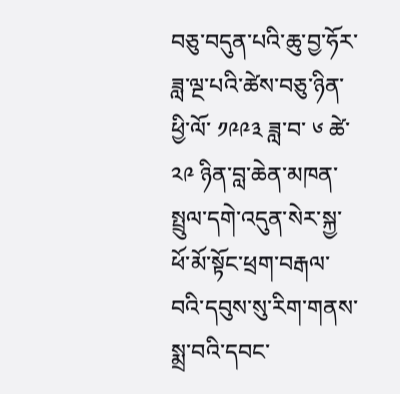བཅུ་བདུན་པའི་ཆུ་བྱ་ཧོར་ཟླ་ལྔ་པའི་ཚེས་བཅུ་ཉིན་ཕྱི་ལོ་ ༡༩༩༣ ཟླ་བ་ ༦ ཚེ་ ༢༩ ཉིན་བླ་ཆེན་མཁན་སྤྲུལ་དགེ་འདུན་སེར་སྐྱ་ཕོ་མོ་སྟོང་ཕྲག་བརྒལ་བའི་དབུས་སུ་རིག་གནས་སྨྲ་བའི་དབང་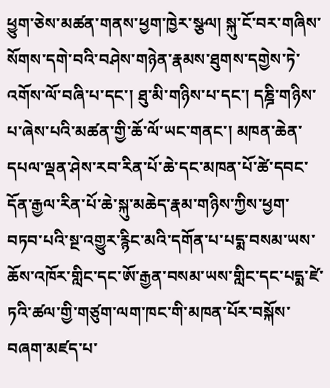ཕྱུག་ཅེས་མཚན་གནས་ཕྱག་ཁྱེར་སྩལ། སྐུ་ངོ་བར་གཞིས་སོགས་དགེ་བའི་བཤེས་གཉེན་རྣམས་ཐུགས་དགྱེས་ཏེ་འགོས་ལོ་བཞི་པ་དང་། ཐུ་མི་གཉིས་པ་དང་། དཎྜི་གཉིས་པ་ཞེས་པའི་མཚན་གྱི་ཆོ་ལོ་ཡང་གནང་། མཁན་ཆེན་དཔལ་ལྡན་ཤེས་རབ་རིན་པོ་ཆེ་དང་མཁན་པོ་ཚེ་དབང་དོན་རྒྱལ་རིན་པོ་ཆེ་སྐུ་མཆེད་རྣམ་གཉིས་ཀྱིས་ཕྱག་བཏབ་པའི་སྔ་འགྱུར་རྙིང་མའི་དགོན་པ་པདྨ་བསམ་ཡས་ཆོས་འཁོར་གླིང་དང་ཨོ་རྒྱན་བསམ་ཡས་གླིང་དང་པདྨ་ཛེ་ཏའི་ཚལ་གྱི་གཙུག་ལག་ཁང་གི་མཁན་པོར་བསྐོས་བཞག་མཛད་པ་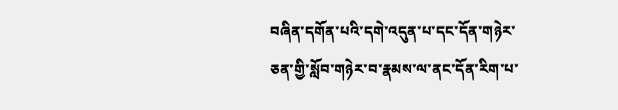བཞིན་དགོན་པའི་དགེ་འདུན་པ་དང་དོན་གཉེར་ཅན་གྱི་སློབ་གཉེར་བ་རྣམས་ལ་ནང་དོན་རིག་པ་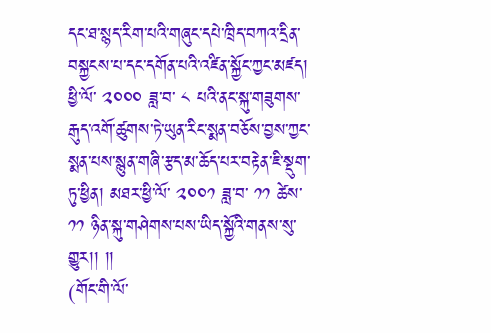དང་ཐ་སྙད་རིག་པའི་གཞུང་དཔེ་ཁྲིད་བཀའ་དྲིན་བསྐྱངས་པ་དང་དགོན་པའི་འཛིན་སྐྱོང་ཀྱང་མཛད། ཕྱི་ལོ་ ༢༠༠༠ ཟླ་བ་ ༨ པའི་ནང་སྐུ་གཟུགས་རྒུད་འགོ་ཚུགས་ཏེ་ཡུན་རིང་སྨན་བཅོས་བྱས་ཀྱང་སྨན་པས་སྙུན་གཞི་རྩད་མ་ཆོད་པར་བརྟེན་ཇི་སྡུག་ཏུ་ཕྱིན། མཐར་ཕྱི་ལོ་ ༢༠༠༡ ཟླ་བ་ ༡༡ ཚེས་ ༡༡ ཉིན་སྐུ་གཤེགས་པས་ཡིད་སྐྱོའི་གནས་སུ་གྱུར།། །།
(གོང་གི་ལོ་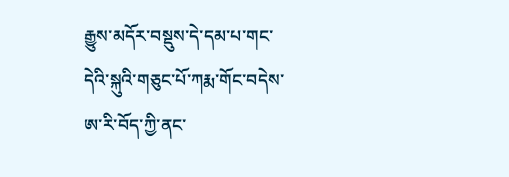རྒྱུས་མདོར་བསྡུས་དེ་དམ་པ་གང་དེའི་སྐུའི་གཅུང་པོ་ཀརྨ་གོང་བདེས་ཨ་རི་བོད་ཀྱི་ནང་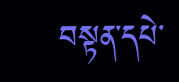བསྟན་དཔེ་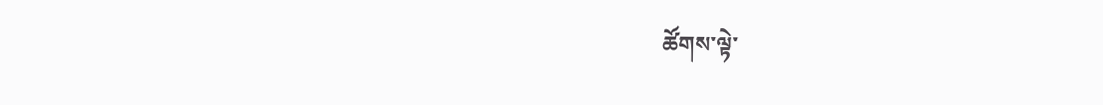ཚོགས་ལྟེ་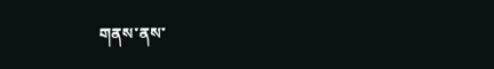གནས་ནས་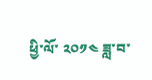ཕྱི་ལོ་ ༢༠༡༤ ཟླ་བ་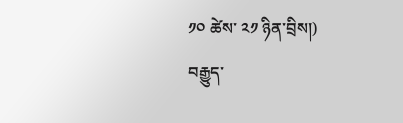༡༠ ཚེས་ ༢༡ ཉིན་བྲིས།)
བརྒྱུད་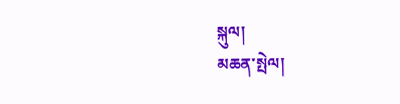སྐུལ།
མཆན་སྤེལ།